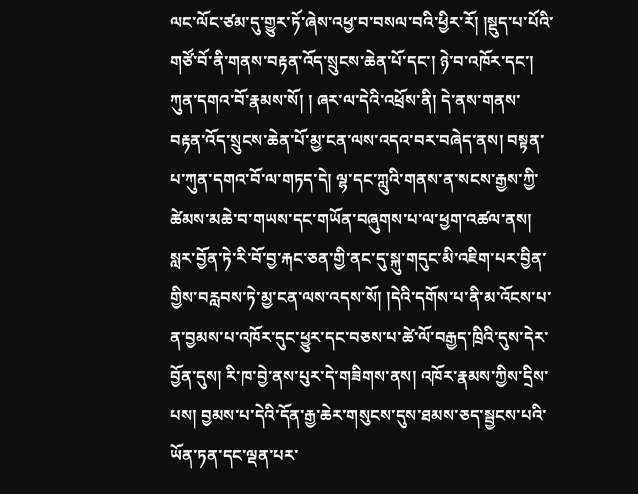ལང་ལོང་ཙམ་དུ་གྱུར་ཏོ་ཞེས་འཕྱ་བ་བསལ་བའི་ཕྱིར་རོ། །སྡུད་པ་པོའི་གཙོ་བོ་ནི་གནས་བརྟན་འོད་སྲུངས་ཆེན་པོ་དང་། ཉེ་བ་འཁོར་དང་། ཀུན་དགའ་བོ་རྣམས་སོ། ། ཞར་ལ་དེའི་འཕྲོས་ནི། དེ་ནས་གནས་བརྟན་འོད་སྲུངས་ཆེན་པོ་མྱ་ངན་ལས་འདའ་བར་བཞེད་ནས། བསྟན་པ་ཀུན་དགའ་བོ་ལ་གཏད་དེ། ལྷ་དང་ཀླུའི་གནས་ན་སངས་རྒྱས་ཀྱི་ཚེམས་མཆེ་བ་གཡས་དང་གཡོན་བཞུགས་པ་ལ་ཕྱག་འཚལ་ནས། སླར་བྱོན་ཏེ་རི་བོ་བྱ་རྐང་ཅན་གྱི་ནང་དུ་སྐུ་གདུང་མི་འཇིག་པར་བྱིན་གྱིས་བརླབས་ཏེ་མྱ་ངན་ལས་འདས་སོ། །དེའི་དགོས་པ་ནི་མ་འོངས་པ་ན་བྱམས་པ་འཁོར་དུང་ཕྱུར་དང་བཅས་པ་ཚེ་ལོ་བརྒྱད་ཁྲིའི་དུས་དེར་བྱོན་དུས། རི་ཁ་བྱེ་ནས་པུར་དེ་གཟིགས་ནས། འཁོར་རྣམས་ཀྱིས་དྲིས་པས། བྱམས་པ་དེའི་དོན་རྒྱ་ཆེར་གསུངས་དུས་ཐམས་ཅད་སྦྱངས་པའི་ཡོན་ཏན་དང་ལྡན་པར་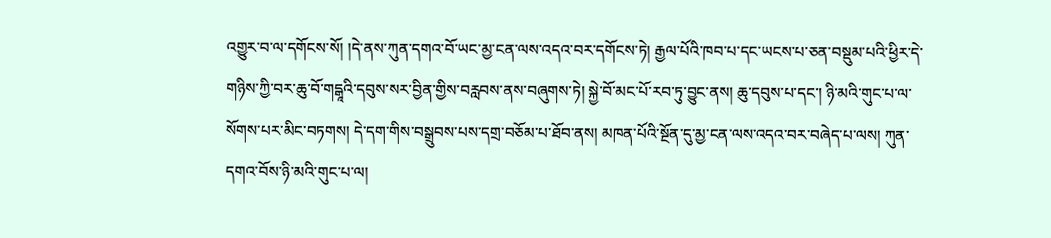འགྱུར་བ་ལ་དགོངས་སོ། །དེ་ནས་ཀུན་དགའ་བོ་ཡང་མྱ་ངན་ལས་འདའ་བར་དགོངས་ཏེ། རྒྱལ་པོའི་ཁབ་པ་དང་ཡངས་པ་ཅན་བསྡུམ་པའི་ཕྱིར་དེ་གཉིས་ཀྱི་བར་ཆུ་བོ་གདྒཱའི་དབུས་སར་བྱིན་གྱིས་བརླབས་ནས་བཞུགས་ཏེ། སྐྱེ་བོ་མང་པོ་རབ་ཏུ་བྱུང་ནས། ཆུ་དབུས་པ་དང་། ཉི་མའི་གུང་པ་ལ་སོགས་པར་མིང་བཏགས། དེ་དག་གིས་བསྒྲུབས་པས་དགྲ་བཅོམ་པ་ཐོབ་ནས། མཁན་པོའི་སྔོན་དུ་མྱ་ངན་ལས་འདའ་བར་བཞེད་པ་ལས། ཀུན་དགའ་བོས་ཉི་མའི་གུང་པ་ལ།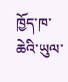ཁྱོད་ཁ་ཆེའི་ཡུལ་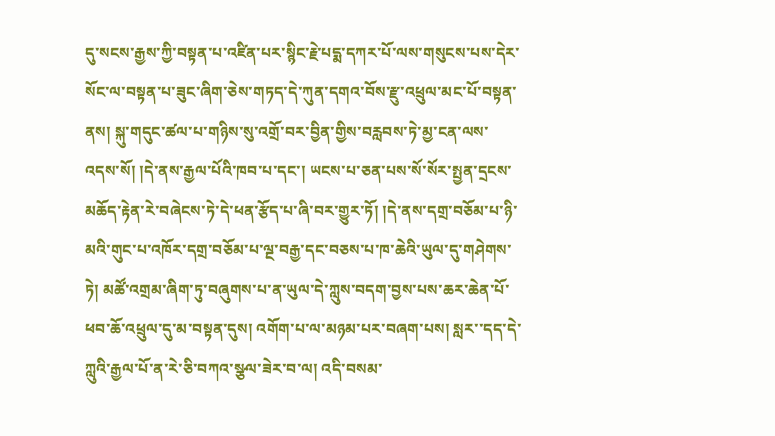དུ་སངས་རྒྱས་ཀྱི་བསྟན་པ་འཛིན་པར་སྙིང་རྗེ་པདྨ་དཀར་པོ་ལས་གསུངས་པས་དེར་སོང་ལ་བསྟན་པ་ཟུང་ཞིག་ཅེས་གཏད་དེ་ཀུན་དགའ་བོས་རྫུ་འཕྲུལ་མང་པོ་བསྟན་ནས། སྐུ་གདུང་ཚལ་པ་གཉིས་སུ་འགྲོ་བར་བྱིན་གྱིས་བརླབས་ཏེ་མྱ་ངན་ལས་འདས་སོ། །དེ་ནས་རྒྱལ་པོའི་ཁབ་པ་དང་། ཡངས་པ་ཅན་པས་སོ་སོར་སྤྱན་དྲངས་མཆོད་རྟེན་རེ་བཞེངས་ཏེ་དེ་ཕན་རྩོད་པ་ཞི་བར་གྱུར་ཏོ། །དེ་ནས་དགྲ་བཅོམ་པ་ཉི་མའི་གུང་པ་འཁོར་དགྲ་བཅོམ་པ་ལྔ་བརྒྱ་དང་བཅས་པ་ཁ་ཆེའི་ཡུལ་དུ་གཤེགས་ཏེ། མཚོ་འགྲམ་ཞིག་ཏུ་བཞུགས་པ་ན་ཡུལ་དེ་ཀླུས་བདག་བྱས་པས་ཆར་ཆེན་པོ་ཕབ་ཆོ་འཕྲུལ་དུ་མ་བསྟན་དུས། འགོག་པ་ལ་མཉམ་པར་བཞག་པས། སླར་་དད་དེ་ཀླུའི་རྒྱལ་པོ་ན་རེ་ཅི་བཀའ་སྩལ་ཟེར་བ་ལ། འདི་བསམ་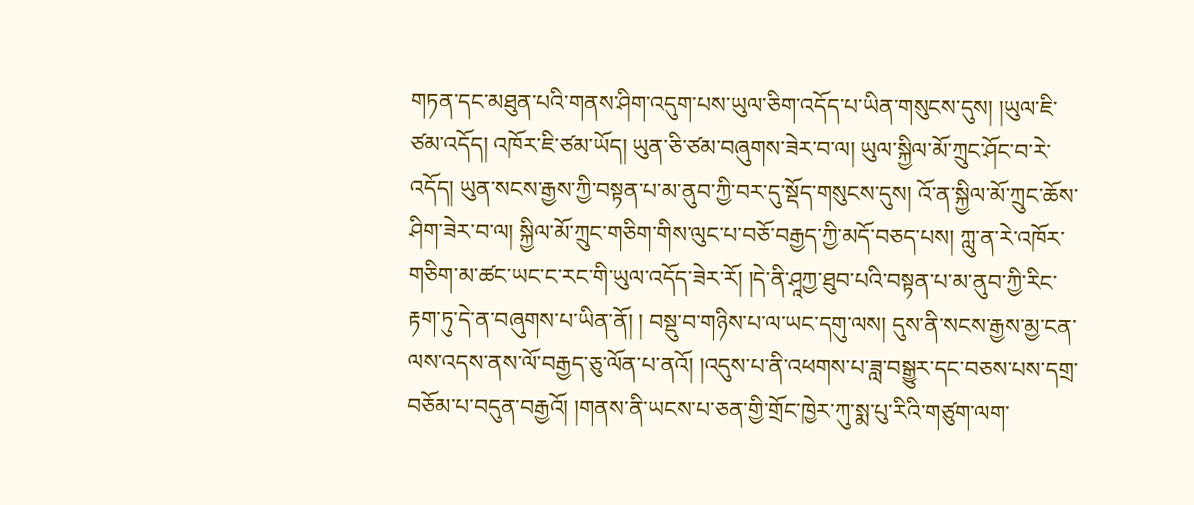གཏན་དང་མཐུན་པའི་གནས་ཤིག་འདུག་པས་ཡུལ་ཅིག་འདོད་པ་ཡིན་གསུངས་དུས། །ཡུལ་ཇི་ཙམ་འདོད། འཁོར་ཇི་ཙམ་ཡོད། ཡུན་ཅི་ཙམ་བཞུགས་ཟེར་བ་ལ། ཡུལ་སྐྱིལ་མོ་ཀྲུང་ཤོང་བ་རེ་འདོད། ཡུན་སངས་རྒྱས་ཀྱི་བསྟན་པ་མ་ནུབ་ཀྱི་བར་དུ་སྡོད་གསུངས་དུས། འོ་ན་སྐྱིལ་མོ་ཀྲུང་ཆོས་ཤིག་ཟེར་བ་ལ། སྐྱིལ་མོ་ཀྲུང་གཅིག་གིས་ལུང་པ་བཅོ་བརྒྱད་ཀྱི་མདོ་བཅད་པས། ཀླུ་ན་རེ་འཁོར་གཅིག་མ་ཚང་ཡང་ང་རང་གི་ཡུལ་འདོད་ཟེར་རོ། །དེ་ནི་ཤཱཀྱ་ཐུབ་པའི་བསྟན་པ་མ་ནུབ་ཀྱི་རིང་རྟག་ཏུ་དེ་ན་བཞུགས་པ་ཡིན་ནོ། ། བསྡུ་བ་གཉིས་པ་ལ་ཡང་དགུ་ལས། དུས་ནི་སངས་རྒྱས་མྱ་ངན་ལས་འདས་ནས་ལོ་བརྒྱད་ཅུ་ལོན་པ་ནའོ། །འདུས་པ་ནི་འཕགས་པ་ཟླ་བསྒྱུར་དང་བཅས་པས་དགྲ་བཅོམ་པ་བདུན་བརྒྱའོ། །གནས་ནི་ཡངས་པ་ཅན་གྱི་གྲོང་ཁྱེར་ཀུ་སྨ་པུ་རིའི་གཙུག་ལག་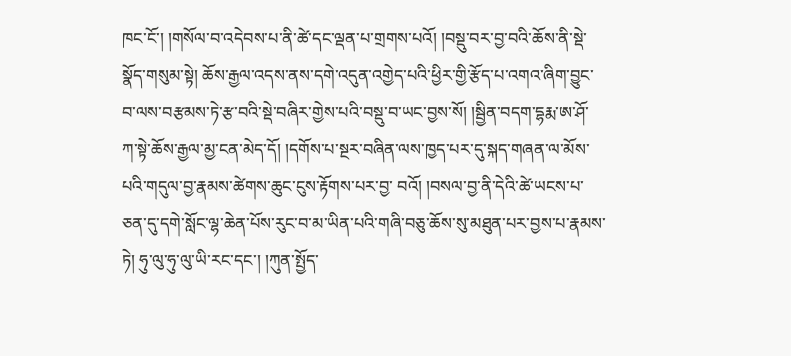ཁང་ངོ་། །གསོལ་བ་འདེབས་པ་ནི་ཚེ་དང་ལྡན་པ་གྲགས་པའོ། །བསྡུ་བར་བྱ་བའི་ཆོས་ནི་སྡེ་སྣོད་གསུམ་སྟེ། ཆོས་རྒྱལ་འདས་ནས་དགེ་འདུན་འགྱེད་པའི་ཕྱིར་གྱི་རྩོད་པ་འགའ་ཞིག་བྱུང་བ་ལས་བརྩམས་ཏེ་རྩ་བའི་སྡེ་བཞིར་གྱེས་པའི་བསྡུ་བ་ཡང་བྱས་སོ། །སྦྱིན་བདག་དྷརྨ་ཨ་ཤོ་ཀ་སྟེ་ཆོས་རྒྱལ་མྱ་ངན་མེད་དོ། །དགོས་པ་སྔར་བཞིན་ལས་ཁྱད་པར་དུ་སྐད་གཞན་ལ་མོས་པའི་གདུལ་བྱ་རྣམས་ཚེགས་ཆུང་ངུས་རྟོགས་པར་བྱ་ བའོ། །བསལ་བྱ་ནི་དེའི་ཚེ་ཡངས་པ་ཅན་དུ་དགེ་སློང་ལྷ་ཆེན་པོས་རུང་བ་མ་ཡིན་པའི་གཞི་བཅུ་ཆོས་སུ་མཐུན་པར་བྱས་པ་རྣམས་ཏེ། ཧུ་ལུ་ཧུ་ལུ་ཡི་རང་དང་། །ཀུན་སྤྱོད་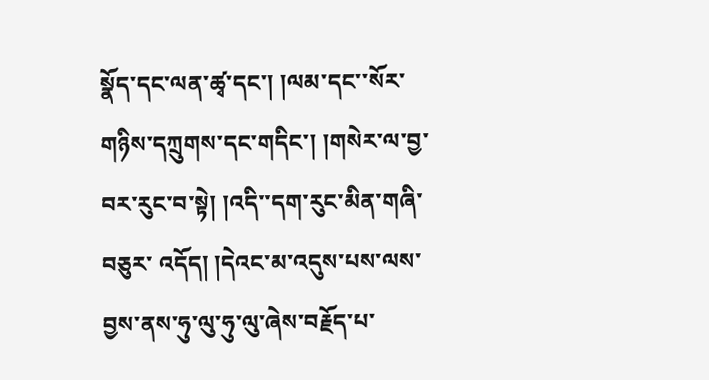སྣོད་དང་ལན་ཚྭ་དང་། །ལམ་དང་་སོར་གཉིས་དཀྲུགས་དང་གདིང་། །གསེར་ལ་བྱ་བར་རུང་བ་སྟེ། །འདི་་དག་རུང་མིན་གཞི་བཅུར་ འདོད། །དེའང་མ་འདུས་པས་ལས་བྱས་ནས་ཧུ་ལུ་ཧུ་ལུ་ཞེས་བརྗོད་པ་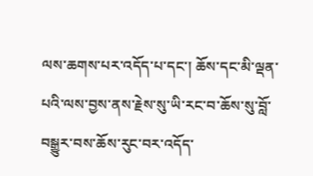ལས་ཆགས་པར་འདོད་པ་དང་། ཆོས་དང་མི་ལྡན་པའི་ལས་བྱས་ནས་རྗེས་སུ་ཡི་རང་བ་ཆོས་སུ་བློ་བསྒྱུར་བས་ཆོས་རུང་བར་འདོད་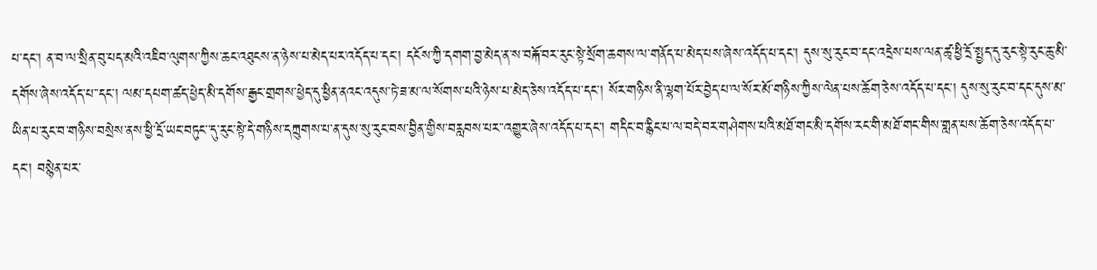པ་དང་། ན་བ་ལ་སྲིན་བུ་པད་མའི་འཇིབ་ལུགས་ཀྱིས་ཆང་འཐུངས་ན་ཉེས་པ་མེད་པར་འདོད་པ་དང་། དངོས་ཀྱི་དགག་བྱ་མེད་ན་ས་བརྐོ་བར་རུང་སྟེ་སྲོག་ཆགས་ལ་གནོད་པ་མེད་པས་ཞེས་འདོད་པ་དང་། དུས་སུ་རུང་བ་དང་འདྲེས་པས་ལན་ཚྭ་ཕྱི་དྲོ་སྤྱད་དུ་རུང་སྟེ་རུང་ཆུ་མི་དགོས་ཞེས་འདོད་པ་་དང་། ལམ་དཔག་ཚད་ཕྱེད་མི་དགོས་རྒྱང་གྲགས་ཕྱེད་དུ་ཕྱིན་ནའང་འདུས་ཏེ་ཟ་མ་ལ་སོགས་པའི་ཉེས་པ་མེད་ཅེས་འདོད་པ་དང་། སོར་གཉིས་ནི་ལྷག་པོར་བྱེད་པ་ལ་སོར་མོ་གཉིས་ཀྱིས་ལེན་པས་ཆོག་ཅེས་འདོད་པ་དང་། དུས་སུ་རུང་བ་དང་དུས་མ་ཡིན་པ་རུང་བ་གཉིས་བསྲེས་ནས་ཕྱི་དྲོ་ཡང་བཏུང་་དུ་རུང་སྟེ་དེ་གཉིས་དཀྲུགས་པ་ན་དུས་སུ་རུང་བས་བྱིན་གྱིས་བརླབས་པར་་འགྱུར་ཞེས་འདོད་པ་དང་། གདིང་བ་རྙིང་པ་ལ་བདེ་བར་གཤེགས་པའི་མཐོ་གང་མི་དགོས་རང་གི་མཐོ་གང་གིས་གླན་པས་ཆོག་ཅེས་འདོད་པ་དང་། བསྙེན་པར་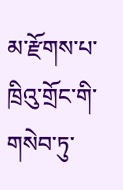མ་རྫོགས་པ་ཁྲིའུ་གྲོང་གི་གསེབ་ཏུ་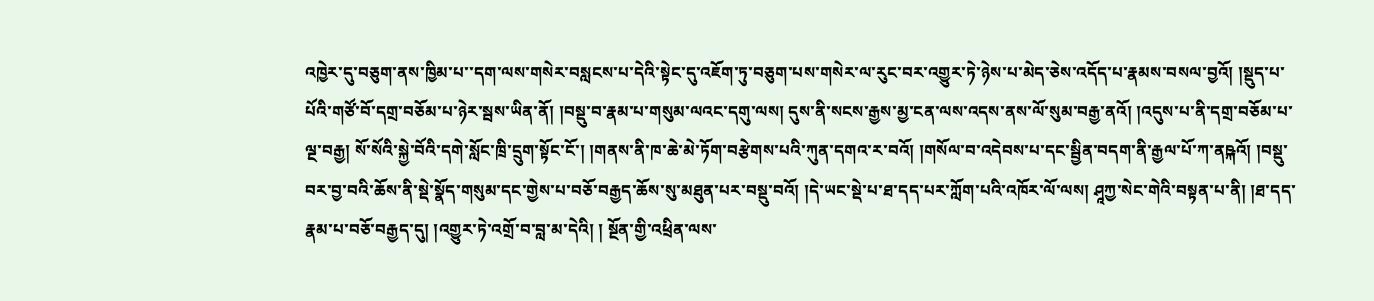འཁྱེར་དུ་བཅུག་ནས་ཁྱིམ་པ་་དག་ལས་གསེར་བསླངས་པ་དེའི་སྟེང་དུ་འཇོག་ཏུ་བཅུག་པས་གསེར་ལ་རུང་བར་འགྱུར་ཏེ་ཉེས་པ་མེད་ཅེས་འདོད་པ་རྣམས་བསལ་བྱའོ། །སྡུད་པ་པོའི་གཙོ་བོ་དགྲ་བཅོམ་པ་ཉེར་སྦས་ཡིན་ནོ། །བསྡུ་བ་རྣམ་པ་གསུམ་ལའང་དགུ་ལས། དུས་ནི་སངས་རྒྱས་མྱ་ངན་ལས་འདས་ནས་ལོ་སུམ་བརྒྱ་ནའོ། །འདུས་པ་ནི་དགྲ་བཅོམ་པ་ལྔ་བརྒྱ། སོ་སོའི་སྐྱེ་བོའི་དགེ་སློང་ཁྲི་དྲུག་སྟོང་ངོ་། །གནས་ནི་ཁ་ཆེ་མེ་ཏོག་བརྩེགས་པའི་ཀུན་དགའ་ར་བའོ། །གསོལ་བ་འདེབས་པ་དང་སྦྱིན་བདག་ནི་རྒྱལ་པོ་ཀ་ནཥྐའོ། །བསྡུ་བར་བྱ་བའི་ཆོས་ནི་སྡེ་སྣོད་གསུམ་དང་གྱེས་པ་བཅོ་བརྒྱད་ཆོས་སུ་མཐུན་པར་བསྡུ་བའོ། །དེ་ཡང་སྡེ་པ་ཐ་དད་པར་ཀློག་པའི་འཁོར་ལོ་ལས། ཤཱཀྱ་སེང་གེའི་བསྟན་པ་ནི། །ཐ་དད་རྣམ་པ་བཅོ་བརྒྱད་དུ། །འགྱུར་ཏེ་འགྲོ་བ་བླ་མ་དེའི། ། སྔོན་གྱི་འཕྲིན་ལས་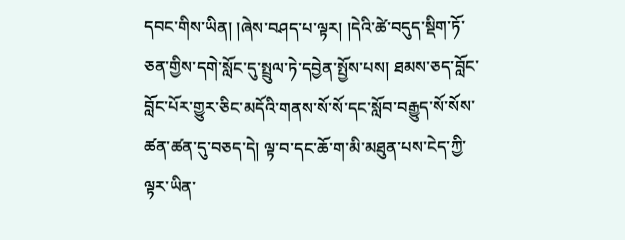དབང་གིས་ཡིན། །ཞེས་བཤད་པ་ལྟར། །དེའི་ཚེ་བདུད་སྡིག་ཏོ་ཅན་གྱིས་དགེ་སློང་དུ་སྤྲུལ་ཏེ་དབྱེན་སྤྱོས་པས། ཐམས་ཅད་བློང་བློང་པོར་གྱུར་ཅིང་མདོའི་གནས་སོ་སོ་དང་སློབ་བརྒྱུད་སོ་སོས་ཚན་ཚན་དུ་བཅད་དེ། ལྟ་བ་དང་ཆོ་ག་མི་མཐུན་པས་ངེད་ཀྱི་ལྟར་ཡིན་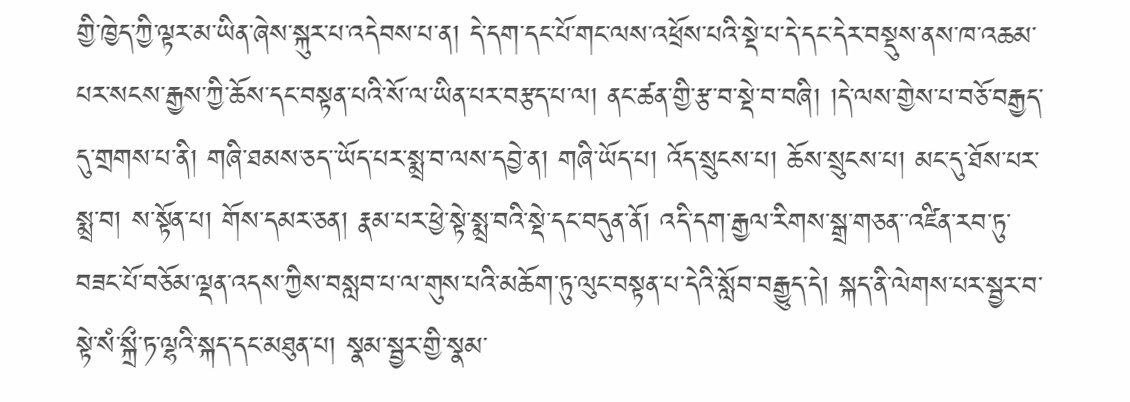གྱི་ཁྱེད་ཀྱི་ལྟར་མ་ཡིན་ཞེས་སྐུར་པ་འདེབས་པ་ན། དེ་དག་དང་པོ་གང་ལས་འཕྲོས་པའི་སྡེ་པ་དེ་དང་དེར་བསྡུས་ནས་ཁ་འཆམ་པར་སངས་རྒྱས་ཀྱི་ཆོས་དང་བསྟན་པའི་སོ་ལ་ཡིན་པར་བརྩད་པ་ལ། ནང་ཚན་གྱི་རྩ་བ་སྡེ་བ་བཞི། །དེ་ལས་གྱེས་པ་བཅོ་བརྒྱད་དུ་གྲགས་པ་ནི། གཞི་ཐམས་ཅད་་ཡོད་པར་སྨྲ་བ་ལས་དབྱེ་ན། གཞི་ཡོད་པ། འོད་སྲུངས་པ། ཆོས་སྲུངས་པ། མང་དུ་ཐོས་པར་སྨྲ་བ། ས་སྟོན་པ། གོས་དམར་ཅན། རྣམ་པར་ཕྱེ་སྟེ་སྨྲ་བའི་སྡེ་དང་བདུན་ནོ། འདི་དག་རྒྱལ་རིགས་སྒྲ་གཅན་་འཛིན་རབ་ཏུ་བཟང་པོ་བཅོམ་ལྡན་འདས་ཀྱིས་བསླབ་པ་ལ་གུས་པའི་མཆོག་ཏུ་ལུང་བསྟན་པ་དེའི་སློབ་བརྒྱུད་དེ། སྐད་ནི་ལེགས་པར་སྦྱར་བ་སྟེ་སཾ་སྐྲྀ་ཏ་ལྷའི་སྐད་དང་མཐུན་པ། སྣམ་སྦྱར་གྱི་སྣམ་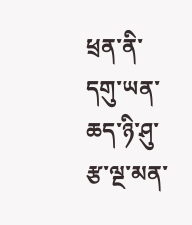ཕྲན་ནི་དགུ་ཡན་ཆད་ཉི་ཤུ་རྩ་ལྔ་མན་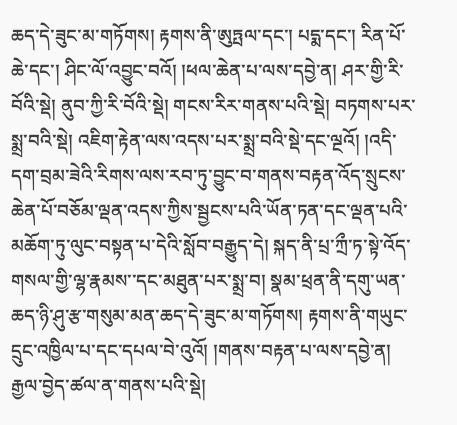ཆད་དེ་ཟུང་མ་གཏོགས། རྟགས་ནི་ཨུཏྤལ་དང་། པདྨ་དང་། རིན་པོ་ཆེ་དང་། ཤིང་ལོ་འབྱུང་བའོ། །ཕལ་ཆེན་པ་ལས་དབྱེ་ན། ཤར་གྱི་རི་བོའི་སྡེ། ནུབ་ཀྱི་རི་བོའི་སྡེ། གངས་རིར་གནས་པའི་སྡེ། བཏགས་པར་སྨྲ་བའི་སྡེ། འཇིག་རྟེན་ལས་འདས་པར་སྨྲ་བའི་སྡེ་དང་ལྔའོ། །འདི་དག་བྲམ་ཟེའི་རིགས་ལས་རབ་ཏུ་བྱུང་བ་གནས་བརྟན་འོད་སྲུངས་ཆེན་པོ་བཅོམ་ལྡན་འདས་ཀྱིས་སྦྱངས་པའི་ཡོན་ཏན་དང་ལྡན་པའི་མཆོག་ཏུ་ལུང་བསྟན་པ་དེའི་སློབ་བརྒྱུད་དེ། སྐད་ནི་པྲ་ཀྲྀ་ཏ་སྟེ་འོད་གསལ་གྱི་ལྷ་རྣམས་་དང་མཐུན་པར་སྨྲ་བ། སྣམ་ཕྲན་ནི་དགུ་ཡན་ཆད་ཉི་ཤུ་རྩ་གསུམ་མན་ཆད་དེ་ཟུང་མ་གཏོགས། རྟགས་ནི་གཡུང་དྲུང་འཁྱིལ་པ་དང་དཔལ་བེ་འུའོ། །གནས་བརྟན་པ་ལས་དབྱེ་ན། རྒྱལ་བྱེད་ཚལ་ན་གནས་པའི་སྡེ།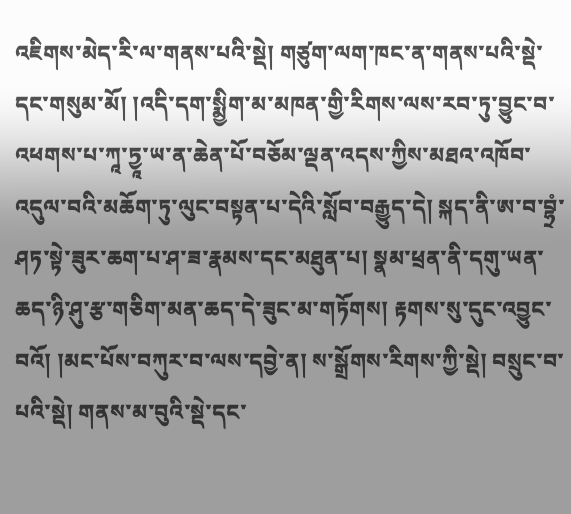འཇིགས་མེད་རི་ལ་གནས་པའི་སྡེ། གཙུག་ལག་ཁང་ན་གནས་པའི་སྡེ་དང་གསུམ་མོ། །འདི་དག་སྨྱིག་མ་མཁན་གྱི་རིགས་ལས་རབ་ཏུ་བྱུང་བ་འཕགས་པ་ཀཱ་ཏྱཱ་ཡ་ན་ཆེན་པོ་བཅོམ་ལྡན་འདས་ཀྱིས་མཐའ་འཁོབ་འདུལ་བའི་མཆོག་ཏུ་ལུང་བསྟན་པ་དེའི་སློབ་བརྒྱུད་དེ། སྐད་ནི་ཨ་བ་བྷྲཾ་ཤཏ་སྟེ་ཟུར་ཆག་པ་ཤ་ཟ་རྣམས་དང་མཐུན་པ། སྣམ་ཕྲན་ནི་དགུ་ཡན་ཆད་ཉི་ཤུ་རྩ་གཅིག་མན་ཆད་དེ་ཟུང་མ་གཏོགས། རྟགས་སུ་དུང་འབྱུང་བའོ། །མང་པོས་བཀུར་བ་ལས་དབྱེ་ན། ས་སྒྲོགས་རིགས་ཀྱི་སྡེ། བསྲུང་བ་པའི་སྡེ། གནས་མ་བུའི་སྡེ་དང་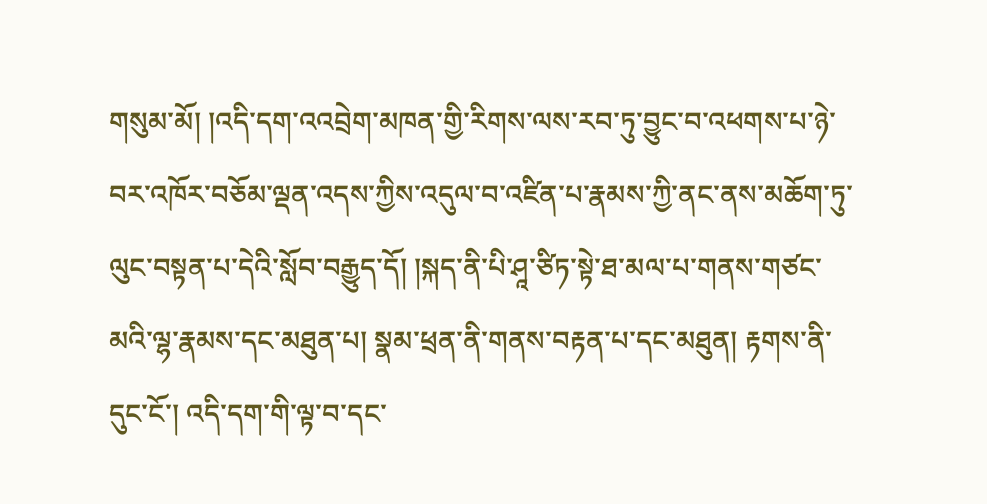གསུམ་མོ། །འདི་དག་འའབྲེག་མཁན་གྱི་རིགས་ལས་རབ་ཏུ་བྱུང་བ་འཕགས་པ་ཉེ་བར་འཁོར་བཅོམ་ལྡན་འདས་ཀྱིས་འདུལ་བ་འཛིན་པ་རྣམས་ཀྱི་ནང་ནས་མཆོག་ཏུ་ལུང་བསྟན་པ་དེའི་སློབ་བརྒྱུད་དོ། །སྐད་ནི་པི་ཤཱ་ཙིཏ་སྟེ་ཐ་མལ་པ་གནས་གཙང་མའི་ལྷ་རྣམས་དང་མཐུན་པ། སྣམ་ཕྲན་ནི་གནས་བརྟན་པ་དང་མཐུན། རྟགས་ནི་དུང་ངོ་། འདི་དག་གི་ལྟ་བ་དང་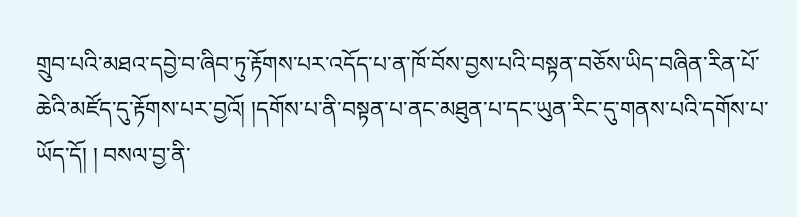གྲུབ་པའི་མཐའ་དབྱེ་བ་ཞིབ་ཏུ་རྟོགས་པར་འདོད་པ་ན་ཁོ་བོས་བྱས་པའི་བསྟན་བཅོས་ཡིད་བཞིན་རིན་པོ་ཆེའི་མཛོད་དུ་རྟོགས་པར་བྱའོ། །དགོས་པ་ནི་བསྟན་པ་ནང་མཐུན་པ་དང་ཡུན་རིང་དུ་གནས་པའི་དགོས་པ་ཡོད་དོ། ། བསལ་བྱ་ནི་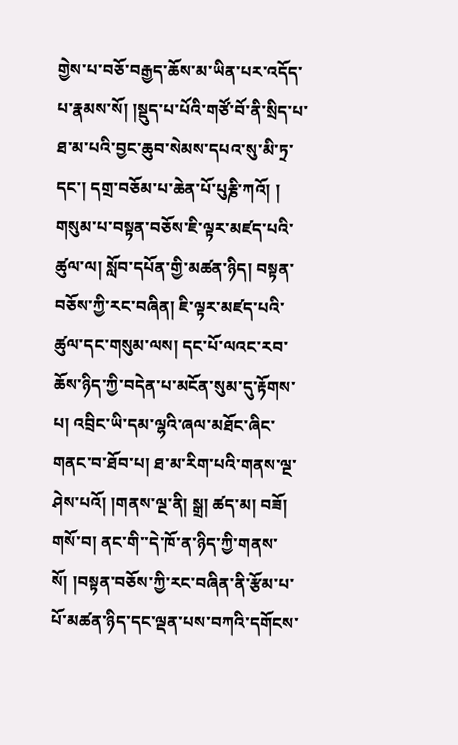གྱེས་པ་བཅོ་བརྒྱད་ཆོས་མ་ཡིན་པར་འདོད་པ་རྣམས་སོ། །སྡུད་པ་པོའི་གཙོ་བོ་ནི་སྲིད་པ་ཐ་མ་པའི་བྱང་ཆུབ་སེམས་དཔའ་སུ་མི་ཏྲ་དང་། དགྲ་བཅོམ་པ་ཆེན་པོ་པུརྞི་ཀའོ། ། གསུམ་པ་བསྟན་བཅོས་ཇི་ལྟར་མཛད་པའི་ཚུལ་ལ། སློབ་དཔོན་གྱི་མཚན་ཉིད། བསྟན་བཅོས་ཀྱི་རང་བཞིན། ཇི་ལྟར་མཛད་པའི་ཚུལ་དང་གསུམ་ལས། དང་པོ་ལའང་རབ་ཆོས་ཉིད་ཀྱི་བདེན་པ་མངོན་སུམ་དུ་རྟོགས་པ། འབྲིང་ཡི་དམ་ལྷའི་ཞལ་མཐོང་ཞིང་གནང་བ་ཐོབ་པ། ཐ་མ་རིག་པའི་གནས་ལྔ་ཤེས་པའོ། །གནས་ལྔ་ནི། སྒྲ། ཚད་མ། བཟོ། གསོ་བ། ནང་གི་་དེ་ཁོ་ན་ཉིད་ཀྱི་གནས་སོ། །བསྟན་བཅོས་ཀྱི་རང་བཞིན་ནི་རྩོམ་པ་པོ་མཚན་ཉིད་དང་ལྡན་པས་བཀའི་དགོངས་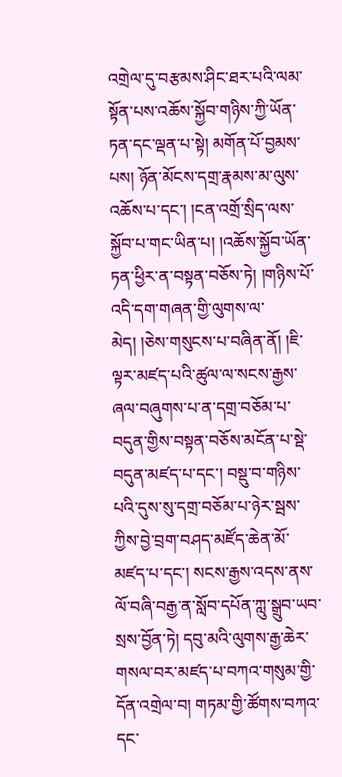འགྲེལ་དུ་བརྩམས་ཤིང་ཐར་པའི་ལམ་སྟོན་པས་འཆོས་སྐྱོབ་གཉིས་ཀྱི་ཡོན་ཏན་དང་ལྡན་པ་སྟེ། མགོན་པོ་བྱམས་པས། ཉོན་མོངས་དགྲ་རྣམས་མ་ལུས་འཆོས་པ་དང་། །ངན་འགྲོ་སྲིད་ལས་སྐྱོབ་པ་གང་ཡིན་པ། །འཆོས་སྐྱོབ་ཡོན་ཏན་ཕྱིར་ན་བསྟན་བཅོས་ཏེ། །གཉིས་པོ་འདི་དག་གཞན་གྱི་ལུགས་ལ་མེད། །ཅེས་གསུངས་པ་བཞིན་ནོ། །ཇི་ལྟར་མཛད་པའི་ཚུལ་ལ་སངས་རྒྱས་ཞལ་བཞུགས་པ་ན་དགྲ་བཅོམ་པ་བདུན་གྱིས་བསྟན་བཅོས་མངོན་པ་སྡེ་བདུན་མཛད་པ་དང་། བསྡུ་བ་གཉིས་པའི་དུས་སུ་དགྲ་བཅོམ་པ་ཉེར་སྦས་ཀྱིས་བྱེ་བྲག་བཤད་མཛོད་ཆེན་མོ་མཛད་པ་དང་། སངས་རྒྱས་འདས་ནས་ལོ་བཞི་བརྒྱ་ན་སློབ་དཔོན་ཀླུ་སྒྲུབ་ཡབ་སྲས་བྱོན་ཏེ། དབུ་མའི་ལུགས་རྒྱ་ཆེར་གསལ་བར་མཛད་པ་བཀའ་གསུམ་གྱི་དོན་འགྲེལ་བ། གཏམ་གྱི་ཚོགས་བཀའ་དང་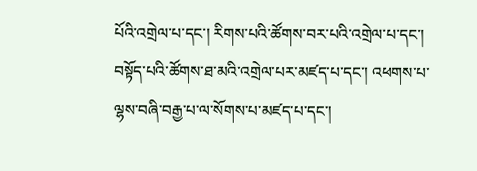པོའི་འགྲེལ་པ་དང་། རིགས་པའི་ཚོགས་བར་པའི་འགྲེལ་པ་དང་། བསྟོད་པའི་ཚོགས་ཐ་མའི་འགྲེལ་པར་མཛད་པ་དང་། འཕགས་པ་ལྷས་བཞི་བརྒྱ་པ་ལ་སོགས་པ་མཛད་པ་དང་།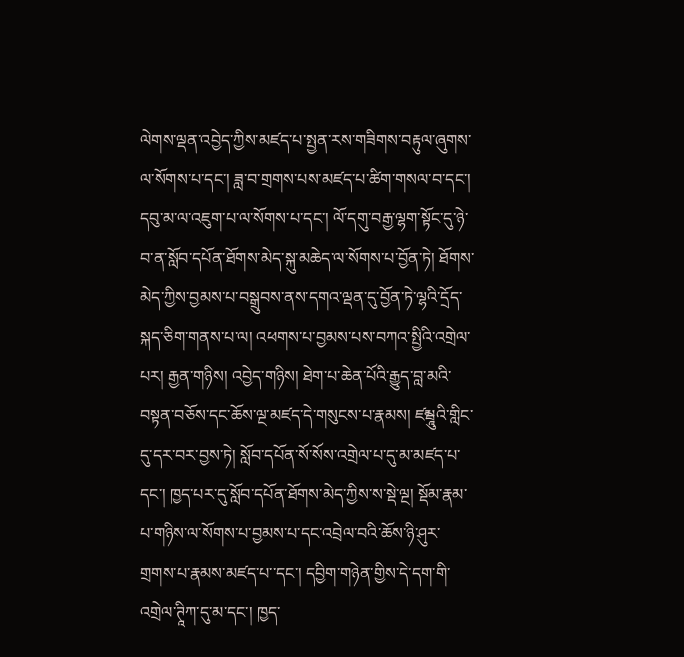ལེགས་ལྡན་འབྱེད་ཀྱིས་མཛད་པ་སྤྱན་རས་གཟིགས་བརྟུལ་ཞུགས་ལ་སོགས་པ་དང་། ཟླ་བ་གྲགས་པས་མཛད་པ་ཚིག་གསལ་བ་དང་། དབུ་མ་ལ་འཇུག་པ་ལ་སོགས་པ་དང་། ལོ་དགུ་བརྒྱ་ལྷག་སྟོང་དུ་ཉེ་བ་ན་སློབ་དཔོན་ཐོགས་མེད་སྐུ་མཆེད་ལ་སོགས་པ་བྱོན་ཏེ། ཐོགས་མེད་ཀྱིས་བྱམས་པ་བསྒྲུབས་ནས་དགའ་ལྡན་དུ་བྱོན་ཏེ་ལྷའི་དྲོད་སྐད་ཅིག་གནས་པ་ལ། འཕགས་པ་བྱམས་པས་བཀའ་སྤྱིའི་འགྲེལ་པར། རྒྱན་གཉིས། འབྱེད་གཉིས། ཐེག་པ་ཆེན་པོའི་རྒྱུད་བླ་མའི་བསྟན་བཅོས་དང་ཆོས་ལྔ་མཛད་དེ་གསུངས་པ་རྣམས། ཛམྦཱུའི་གླིང་དུ་དར་བར་བྱས་ཏེ། སློབ་དཔོན་སོ་སོས་འགྲེལ་པ་དུ་མ་མཛད་པ་དང་། ཁྱད་པར་དུ་སློབ་དཔོན་ཐོགས་མེད་ཀྱིས་ས་སྡེ་ལྔ། སྡོམ་རྣམ་པ་གཉིས་ལ་སོགས་པ་བྱམས་པ་དང་འབྲེལ་བའི་ཆོས་ཉི་ཤུར་གྲགས་པ་རྣམས་མཛད་པ་་དང་། དབྱིག་གཉེན་གྱིས་དེ་དག་གི་འགྲེལ་ཊཱིཀ་དུ་མ་དང་། ཁྱད་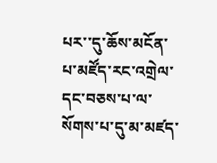པར་་དུ་ཆོས་མངོན་པ་མཛོད་རང་འགྲེལ་དང་བཅས་པ་ལ་སོགས་པ་དུ་མ་མཛད་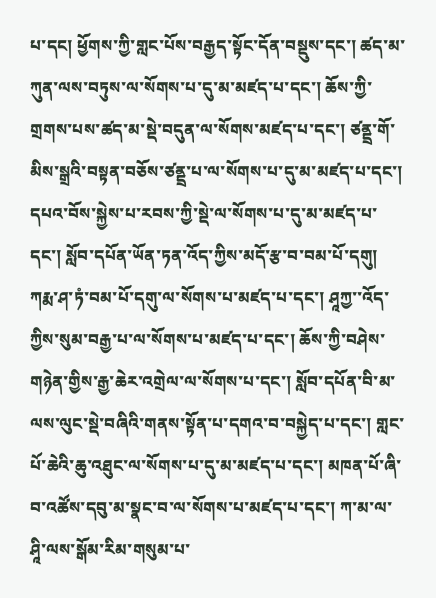པ་དང། ཕྱོགས་ཀྱི་གླང་པོས་བརྒྱད་སྟོང་དོན་བསྡུས་དང་། ཚད་མ་ཀུན་ལས་བཏུས་ལ་སོགས་པ་དུ་མ་མཛད་པ་དང་། ཆོས་ཀྱི་གྲགས་པས་ཚད་མ་སྡེ་བདུན་ལ་སོགས་མཛད་པ་དང་། ཙནྡྲ་གོ་མིས་སྒྲའི་བསྟན་བཅོས་ཙནྡྲ་པ་ལ་སོགས་པ་དུ་མ་མཛད་པ་དང་། དཔའ་བོས་སྐྱེས་པ་རབས་ཀྱི་སྡེ་ལ་སོགས་པ་དུ་མ་མཛད་པ་དང་། སློབ་དཔོན་ཡོན་ཏན་འོད་ཀྱིས་མདོ་རྩ་བ་བམ་པོ་དགུ། ཀརྨ་ཤ་ཏཾ་བམ་པོ་དགུ་ལ་སོགས་པ་མཛད་པ་དང་། ཤཱཀྱ་་འོད་ཀྱིས་སུམ་བརྒྱ་པ་ལ་སོགས་པ་མཛད་པ་དང་། ཆོས་ཀྱི་བཤེས་གཉེན་གྱིས་རྒྱ་ཆེར་འགྲེལ་ལ་སོགས་པ་དང་། སློབ་དཔོན་བི་མ་ལས་ལུང་སྡེ་བཞིའི་གནས་སྟོན་པ་དགའ་བ་བསྐྱེད་པ་དང་། གླང་པོ་ཆེའི་ཆུ་འཐུང་ལ་སོགས་པ་དུ་མ་མཛད་པ་དང་། མཁན་པོ་ཞི་བ་འཚོས་དབུ་མ་སྣང་བ་ལ་སོགས་པ་མཛད་པ་དང་། ཀ་མ་ལ་ཤཱི་ལས་སྒོམ་རིམ་གསུམ་པ་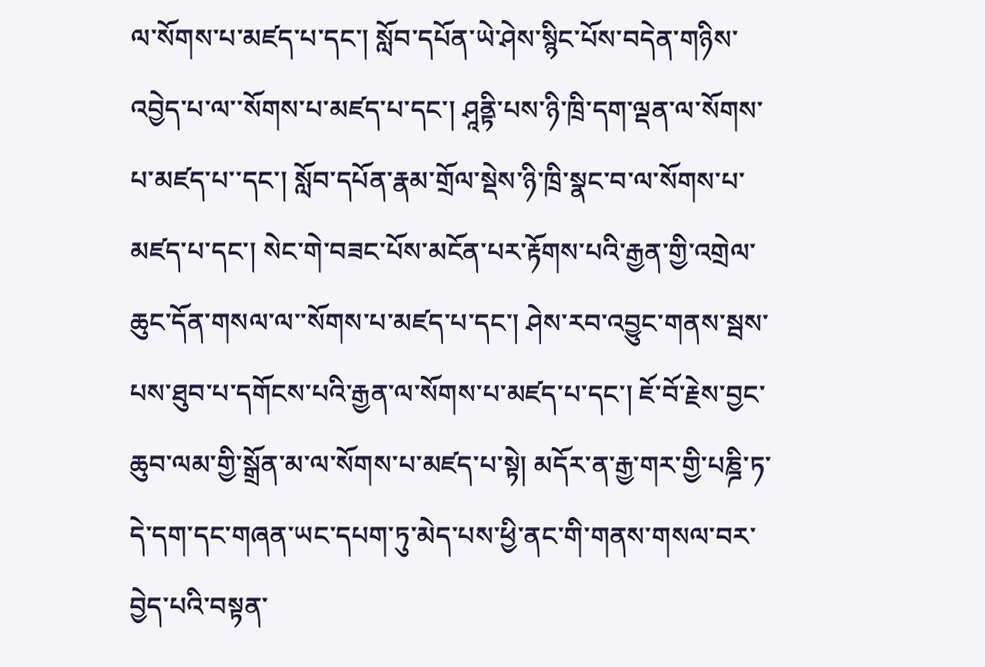ལ་སོགས་པ་མཛད་པ་དང་། སློབ་དཔོན་ཡེ་ཤེས་སྙིང་པོས་བདེན་གཉིས་འབྱེད་པ་ལ་་སོགས་པ་མཛད་པ་དང་། ཤཱནྟི་པས་ཉི་ཁྲི་དག་ལྡན་ལ་སོགས་པ་མཛད་པ་་དང་། སློབ་དཔོན་རྣམ་གྲོལ་སྡེས་ཉི་ཁྲི་སྣང་བ་ལ་སོགས་པ་མཛད་པ་དང་། སེང་གེ་བཟང་པོས་མངོན་པར་རྟོགས་པའི་རྒྱན་གྱི་འགྲེལ་ཆུང་དོན་གསལ་ལ་་སོགས་པ་མཛད་པ་དང་། ཤེས་རབ་འབྱུང་གནས་སྦས་པས་ཐུབ་པ་དགོངས་པའི་རྒྱན་ལ་སོགས་པ་མཛད་པ་དང་། ཇོ་བོ་རྗེས་བྱང་ཆུབ་ལམ་གྱི་སྒྲོན་མ་ལ་སོགས་པ་མཛད་པ་སྟེ། མདོར་ན་རྒྱ་གར་གྱི་པཎྜི་ཏ་དེ་དག་དང་གཞན་ཡང་དཔག་ཏུ་མེད་པས་ཕྱི་ནང་གི་གནས་གསལ་བར་བྱེད་པའི་བསྟན་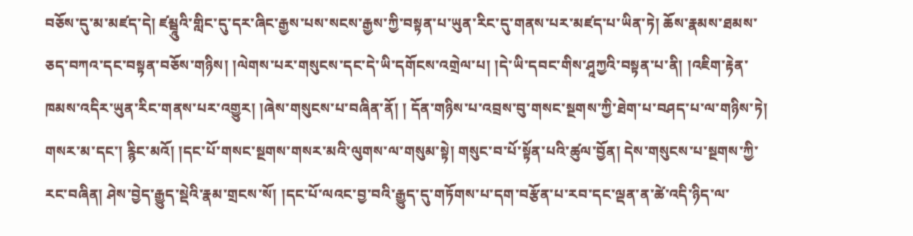བཅོས་དུ་མ་མཛད་དེ། ཛམྦཱུའི་གླིང་དུ་དར་ཞིང་རྒྱས་པས་སངས་རྒྱས་ཀྱི་བསྟན་པ་ཡུན་རིང་དུ་གནས་པར་མཛད་པ་ཡིན་ཏེ། ཆོས་རྣམས་ཐམས་ཅད་བཀའ་དང་བསྟན་བཅོས་གཉིས། །ལེགས་པར་གསུངས་དང་དེ་ཡི་དགོངས་འགྲེལ་པ། །དེ་ཡི་དབང་གིས་ཤཱཀྱའི་བསྟན་པ་ནི། །འཇིག་རྟེན་ཁམས་འདིར་ཡུན་རིང་གནས་པར་འགྱུར། །ཞེས་གསུངས་པ་བཞིན་ནོ། ། དོན་གཉིས་པ་འབྲས་བུ་གསང་སྔགས་ཀྱི་ཐེག་པ་བཤད་པ་ལ་གཉིས་ཏེ། གསར་མ་དང་། རྙིང་མའོ། །དང་པོ་གསང་སྔགས་གསར་མའི་ལུགས་ལ་གསུམ་སྟེ། གསུང་བ་པོ་སྟོན་པའི་ཚུལ་བྱོན། དེས་གསུངས་པ་སྔགས་ཀྱི་རང་བཞིན། ཤེས་བྱེད་རྒྱུད་སྡེའི་རྣམ་གྲངས་སོ། །དང་པོ་ལའང་བྱ་བའི་རྒྱུད་དུ་གཏོགས་པ་དག་བརྩོན་པ་རབ་དང་ལྡན་ན་ཚེ་འདི་ཉིད་ལ་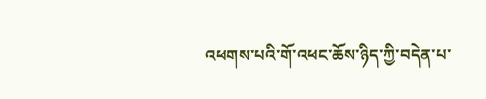འཕགས་པའི་གོ་འཕང་ཆོས་ཉིད་ཀྱི་བདེན་པ་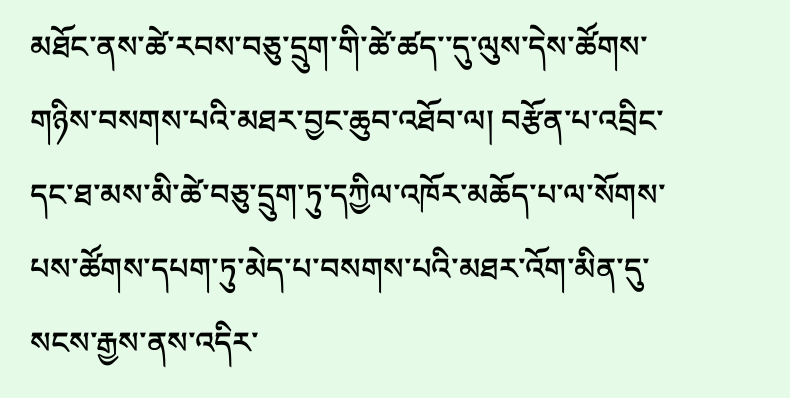མཐོང་ནས་ཚེ་རབས་བཅུ་དྲུག་གི་ཚེ་ཚད་་དུ་ལུས་དེས་ཚོགས་གཉིས་བསགས་པའི་མཐར་བྱང་ཆུབ་འཐོབ་ལ། བརྩོན་པ་འབྲིང་དང་ཐ་མས་མི་ཚེ་བཅུ་དྲུག་ཏུ་དཀྱིལ་འཁོར་མཆོད་པ་ལ་སོགས་པས་ཚོགས་དཔག་ཏུ་མེད་པ་བསགས་པའི་མཐར་འོག་མིན་དུ་སངས་རྒྱས་ནས་འདིར་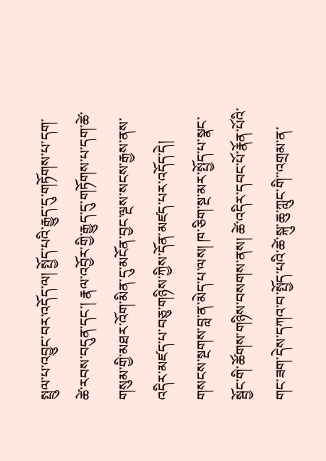སྤྲུལ་པ་འབྱུང་བར་འདོད་ལ། སྤྱོད་པའི་རྒྱུད་དུ་གཏོགས་པ་དག་ཚེ་རབས་བདུན་དང་། རྣལ་འབྱོར་གྱི་རྒྱུད་དུ་གཏོགས་པ་དག་ཚེ་གསུམ་གྱི་མཐར་འོག་མིན་དུ་མངོན་བྱང་ལྔས་སངས་རྒྱས་ནས་འདིར་མཛད་པ་བཅུ་གཉིས་ཀྱིས་དོན་མཛད་པར་འདོད་དེ། གསངས་སྔགས་བླ་ན་མེད་པ་ལས། ཁ་ཅིག་སྔ་མར་སྤྱོད་པ་སྣང་སྦྱོང་གི་ཚོགས་གཉིས་བསགས་ནས། ཚེ་འདིར་དབང་པོ་རྣོན་པོའི་གང་ཟག་དེས་དཀའ་བ་སྤྱོད་པའི་ཚེ་སྐུ་ཆུ་ཀླུང་གི་་འགྲམ་ན་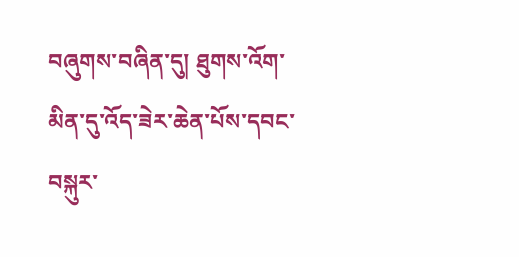བཞུགས་བཞིན་དུ། ཐུགས་འོག་མིན་དུ་འོད་ཟེར་ཆེན་པོས་དབང་བསྐུར་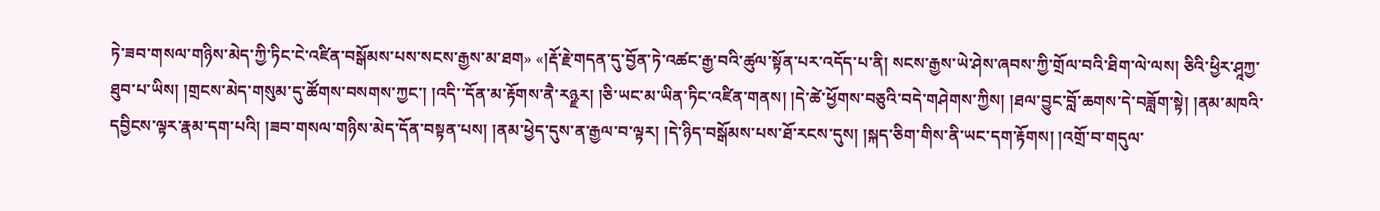ཏེ་ཟབ་གསལ་གཉིས་མེད་ཀྱི་ཏིང་ངེ་འཛིན་བསྒོམས་པས་སངས་རྒྱས་མ་ཐག» «།རྡོ་རྗེ་གདན་དུ་བྱོན་ཏེ་འཚང་རྒྱ་བའི་ཚུལ་སྟོན་པར་འདོད་པ་ནི། སངས་རྒྱས་ཡེ་ཤེས་ཞབས་ཀྱི་གྲོལ་བའི་ཐིག་ལེ་ལས། ཅིའི་ཕྱིར་ཤཱཀྱ་ཐུབ་པ་ཡིས། །གྲངས་མེད་གསུམ་དུ་ཚོགས་བསགས་ཀྱང་། །འདི་་དོན་མ་རྟོགས་ནཻ་རཉྫར། །ཅི་ཡང་མ་ཡིན་ཏིང་འཛིན་གནས། །དེ་ཚེ་ཕྱོགས་བཅུའི་བདེ་གཤེགས་ཀྱིས། །ཐལ་བྱུང་བློ་ཆགས་དེ་བཟློག་སྟེ། །ནམ་མཁའི་དབྱིངས་ལྟར་རྣམ་དག་པའི། །ཟབ་གསལ་གཉིས་མེད་དོན་བསྟན་པས། །ནམ་ཕྱེད་དུས་ན་རྒྱལ་བ་ལྟར། །དེ་ཉིད་བསྒོམས་པས་ཐོ་རངས་དུས། །སྐད་ཅིག་གིས་ནི་ཡང་དག་རྟོགས། །འགྲོ་བ་གདུལ་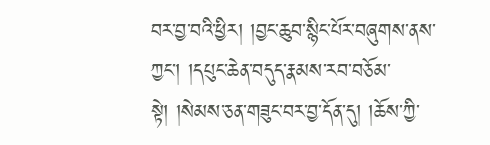བར་བྱ་བའི་ཕྱིར། །བྱང་ཆུབ་སྙིང་པོར་བཞུགས་ནས་ཀྱང་། །དཔུང་ཆེན་བདུད་རྣམས་རབ་བཅོམ་སྟེ། །སེམས་ཅན་གཟུང་བར་བྱ་དོན་དུ། །ཆོས་ཀྱི་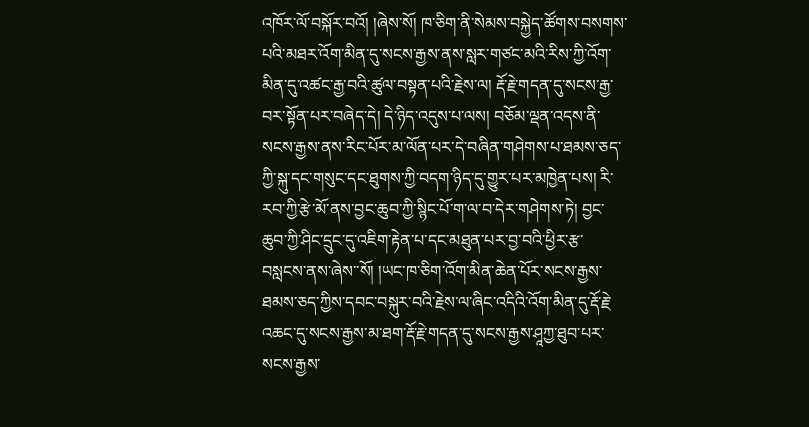འཁོར་ལོ་བསྐོར་བའོ། །ཞེས་སོ། ཁ་ཅིག་ནི་སེམས་བསྐྱེད་ཚོགས་བསགས་པའི་མཐར་འོག་མིན་དུ་སངས་རྒྱས་ནས་སླར་གཙང་མའི་རིས་ཀྱི་འོག་མིན་དུ་འཚང་རྒྱ་བའི་ཚུལ་བསྟན་པའི་རྗེས་ལ། རྡོ་རྗེ་གདན་དུ་སངས་རྒྱ་བར་སྟོན་པར་བཞེད་དེ། དེ་ཉིད་འདུས་པ་ལས། བཅོམ་ལྡན་འདས་ནི་སངས་རྒྱས་ནས་རིང་པོར་མ་ལོན་པར་དེ་བཞིན་གཤེགས་པ་ཐམས་ཅད་ཀྱི་སྐུ་དང་གསུང་དང་ཐུགས་ཀྱི་བདག་ཉིད་དུ་གྱུར་པར་མཁྱེན་པས། རི་རབ་ཀྱི་རྩེ་མོ་ནས་བྱང་ཆུབ་ཀྱི་སྙིང་པོ་ག་ལ་བ་དེར་གཤེགས་ཏེ། བྱང་ཆུབ་ཀྱི་ཤིང་དྲུང་དུ་འཇིག་རྟེན་པ་དང་མཐུན་པར་བྱ་བའི་ཕྱིར་རྩ་བསླངས་ནས་ཞེས་་སོ། །ཡང་ཁ་ཅིག་འོག་མིན་ཆེན་པོར་སངས་རྒྱས་ཐམས་ཅད་ཀྱིས་དབང་བསྐུར་བའི་རྗེས་ལ་ཞིང་འདིའི་འོག་མིན་དུ་རྡོ་རྗེ་འཆང་དུ་སངས་རྒྱས་མ་ཐག་རྡོ་རྗེ་གདན་དུ་སངས་རྒྱས་ཤཱཀྱ་ཐུབ་པར་སངས་རྒྱས་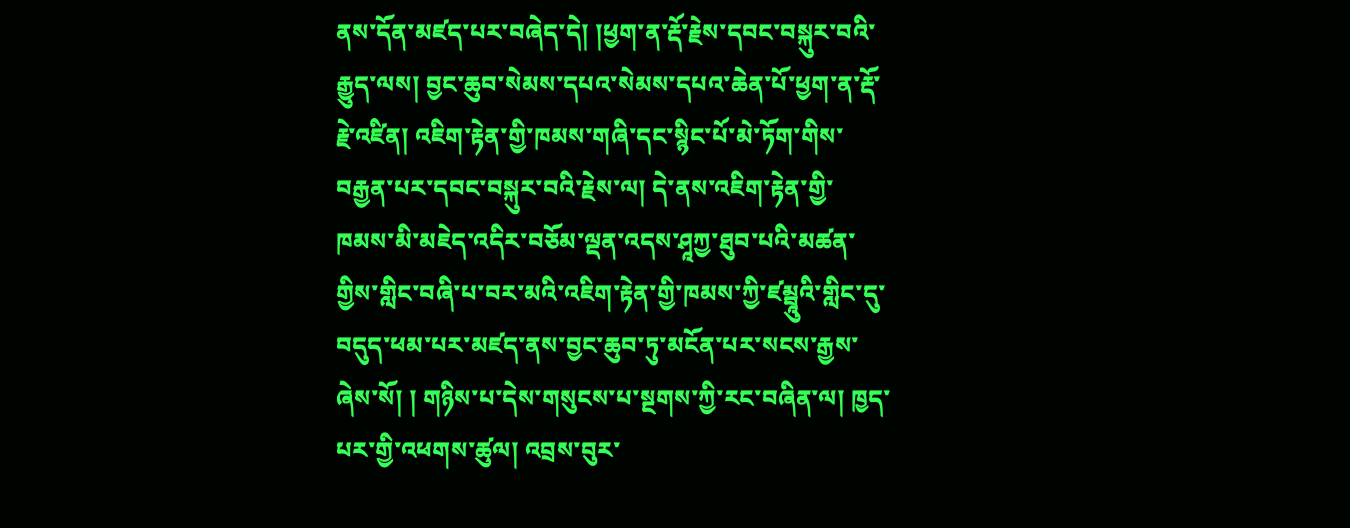ནས་དོན་མཛད་པར་བཞེད་དེ། །ཕྱག་ན་རྡོ་རྗེས་དབང་བསྐུར་བའི་རྒྱུད་ལས། བྱང་ཆུབ་སེམས་དཔའ་སེམས་དཔའ་ཆེན་པོ་ཕྱག་ན་རྡོ་རྗེ་འཛིན། འཇིག་རྟེན་གྱི་ཁམས་གཞི་དང་སྙིང་པོ་མེ་ཏོག་གིས་བརྒྱན་པར་དབང་བསྐུར་བའི་རྗེས་ལ། དེ་ནས་འཇིག་རྟེན་གྱི་ཁམས་མི་མཇེད་འདིར་བཅོམ་ལྡན་འདས་ཤཱཀྱ་ཐུབ་པའི་མཚན་གྱིས་གླིང་བཞི་པ་བར་མའི་འཇིག་རྟེན་གྱི་ཁམས་ཀྱི་ཛམྦཱུའི་གླིང་དུ་བདུད་ཕམ་པར་མཛད་ནས་བྱང་ཆུབ་ཏུ་མངོན་པར་སངས་རྒྱས་ཞེས་སོ། ། གཉིས་པ་དེས་གསུངས་པ་སྔགས་ཀྱི་རང་བཞིན་ལ། ཁྱད་པར་གྱི་འཕགས་ཚུལ། འབྲས་བུར་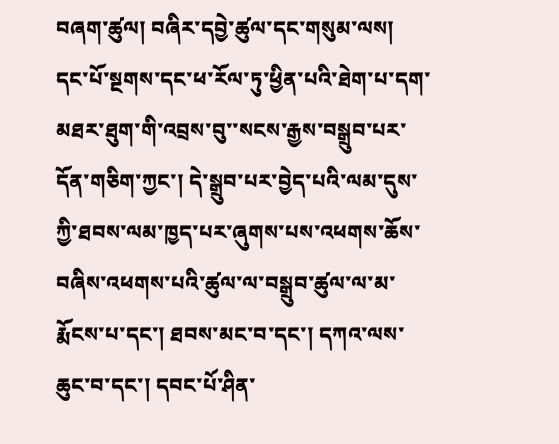བཞག་ཚུལ། བཞིར་དབྱེ་ཚུལ་དང་གསུམ་ལས། དང་པོ་སྔགས་དང་ཕ་རོལ་ཏུ་ཕྱིན་པའི་ཐེག་པ་དག་མཐར་ཐུག་གི་འབྲས་བུ་་སངས་རྒྱས་བསྒྲུབ་པར་དོན་གཅིག་ཀྱང་། དེ་སྒྲུབ་པར་བྱེད་པའི་ལམ་དུས་ཀྱི་ཐབས་ལམ་ཁྱད་པར་ཞུགས་པས་འཕགས་ཆོས་བཞིས་འཕགས་པའི་ཚུལ་ལ་བསྒྲུབ་ཚུལ་ལ་མ་རྨོངས་པ་དང་། ཐབས་མང་བ་དང་། དཀའ་ལས་ཆུང་བ་དང་། དབང་པོ་ཤིན་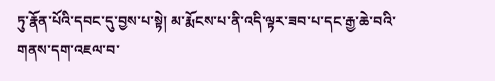ཏུ་རྣོན་པོའི་དབང་དུ་བྱས་པ་སྟེ། མ་རྨོངས་པ་ནི་འདི་ལྟར་ཟབ་པ་དང་རྒྱ་ཆེ་བའི་གནས་དག་འཇལ་བ་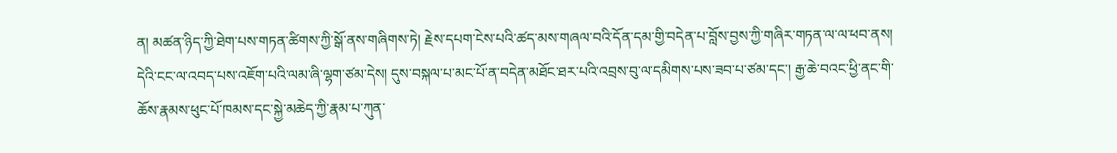ན། མཚན་ཉིད་ཀྱི་ཐེག་པས་གཏན་ཚིགས་ཀྱི་སྒོ་ནས་གཞིགས་ཏེ། རྗེས་དཔག་ངེས་པའི་ཚད་མས་གཞལ་བའི་དོན་དམ་གྱི་བདེན་པ་བློས་བྱས་ཀྱི་གཞིར་གཏན་ལ་ལ་ཕབ་ནས། དེའི་ངང་ལ་འབད་པས་འཇོག་པའི་ལམ་ཞི་ལྷག་ཙམ་དེས། དུས་བསྐལ་པ་མང་པོ་ན་བདེན་མཐོང་ཐར་པའི་འབྲས་བུ་ལ་དམིགས་པས་ཟབ་པ་ཙམ་དང་། རྒྱ་ཆེ་བའང་ཕྱི་ནང་གི་ཆོས་རྣམས་ཕུང་པོ་ཁམས་དང་སྐྱེ་མཆེད་ཀྱི་རྣམ་པ་ཀུན་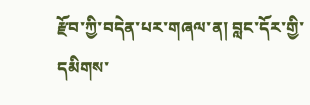རྫོབ་ཀྱི་བདེན་པར་གཞལ་ན། བླང་དོར་གྱི་དམིགས་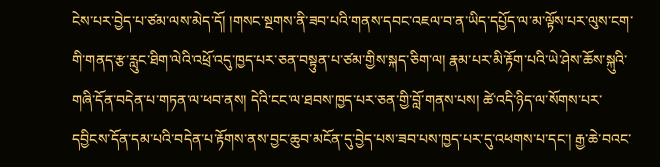ངེས་པར་བྱེད་པ་ཙམ་ལས་མེད་དོ། །གསང་སྔགས་ནི་ཟབ་པའི་གནས་དབང་འཇལ་བ་ན་ཡིད་དཔྱོད་ལ་མ་ལྟོས་པར་ལུས་ངག་གི་གནད་རྩ་རླུང་ཐིག་ལེའི་འཕྲོ་འདུ་ཁྱད་པར་ཅན་བསྟུན་པ་ཙམ་གྱིས་སྐད་ཅིག་ལ། རྣམ་པར་མི་རྟོག་པའི་ཡེ་ཤེས་ཆོས་སྐུའི་གཞི་དོན་བདེན་པ་གཏན་ལ་ཕབ་ནས། དེའི་ངང་ལ་ཐབས་ཁྱད་པར་ཅན་གྱི་བློ་གནས་པས། ཚེ་འདི་ཉིད་ལ་སོགས་པར་དབྱིངས་དོན་དམ་པའི་བདེན་པ་རྟོགས་ནས་བྱང་ཆུབ་མངོན་དུ་བྱེད་པས་ཟབ་པས་ཁྱད་པར་དུ་འཕགས་པ་དང་། རྒྱ་ཆེ་བའང་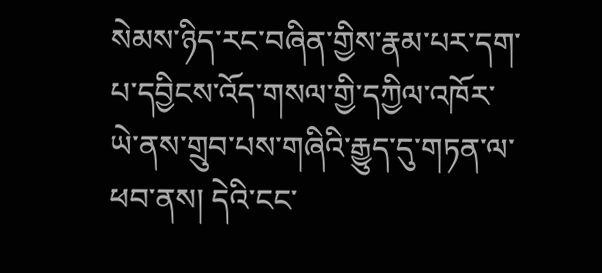སེམས་ཉིད་རང་བཞིན་གྱིས་རྣམ་པར་དག་པ་དབྱིངས་འོད་གསལ་གྱི་དཀྱིལ་འཁོར་ཡེ་ནས་གྲུབ་པས་གཞིའི་རྒྱུད་དུ་གཏན་ལ་ཕབ་ནས། དེའི་ངང་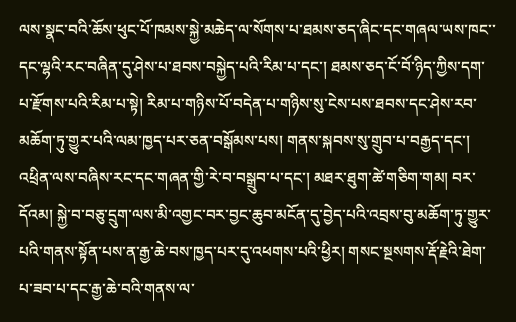ལས་སྣང་བའི་ཆོས་ཕུང་པོ་ཁམས་སྐྱེ་མཆེད་ལ་སོགས་པ་ཐམས་ཅད་ཞིང་དང་གཞལ་ཡས་ཁང་་དང་ལྷའི་རང་བཞིན་དུ་ཤེས་པ་ཐབས་བསྐྱེད་པའི་རིམ་པ་དང་། ཐམས་ཅད་ངོ་བོ་ཉིད་ཀྱིས་དག་པ་རྫོགས་པའི་རིམ་པ་སྟེ། རིམ་པ་གཉིས་པོ་བདེན་པ་གཉིས་སུ་ངེས་པས་ཐབས་དང་ཤེས་རབ་མཆོག་ཏུ་གྱུར་པའི་ལམ་ཁྱད་པར་ཅན་བསྒོམས་པས། གནས་སྐབས་སུ་གྲུབ་པ་བརྒྱད་དང་། འཕྲིན་ལས་བཞིས་རང་དང་གཞན་གྱི་རེ་བ་བསྒྲུབ་པ་དང་། མཐར་ཐུག་ཚེ་གཅིག་གམ། བར་དོའམ། སྐྱེ་བ་བཅུ་དྲུག་ལས་མི་འགྱང་བར་བྱང་ཆུབ་མངོན་དུ་བྱེད་པའི་འབྲས་བུ་མཆོག་ཏུ་གྱུར་པའི་གནས་སྟོན་པས་ན་རྒྱ་ཆེ་བས་ཁྱད་པར་དུ་འཕགས་པའི་ཕྱིར། གསང་སྔསགས་རྡོ་རྗེའི་ཐེག་པ་ཟབ་པ་དང་རྒྱ་ཆེ་བའི་གནས་ལ་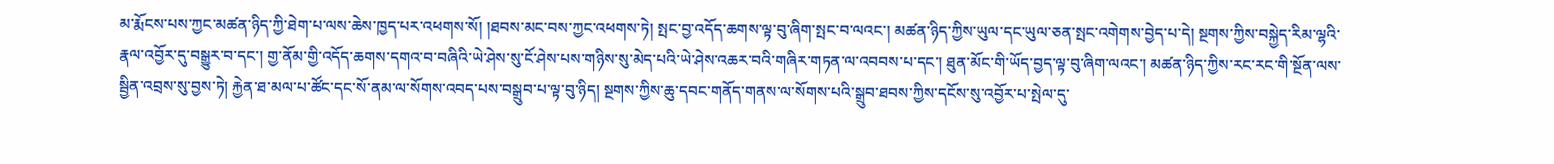མ་རྨོངས་པས་ཀྱང་མཚན་ཉིད་ཀྱི་ཐེག་པ་ལས་ཆེས་ཁྱད་པར་འཕགས་སོ། །ཐབས་མང་བས་ཀྱང་འཕགས་ཏེ། སྤང་བྱ་འདོད་ཆགས་ལྟ་བུ་ཞིག་སྤང་བ་ལའང་། མཚན་ཉིད་ཀྱིས་ཡུལ་དང་ཡུལ་ཅན་སྤང་འགེགས་བྱེད་པ་དེ། སྔགས་ཀྱིས་བསྐྱེད་རིམ་ལྷའི་རྣལ་འབྱོར་དུ་བསྒྱུར་བ་དང་། གྱ་ནོམ་གྱི་འདོད་ཆགས་དགའ་བ་བཞིའི་ཡེ་ཤེས་སུ་ངོ་ཤེས་པས་གཉིས་སུ་མེད་པའི་ཡེ་ཤེས་འཆར་བའི་གཞིར་གཏན་ལ་འབབས་པ་དང་། ཐུན་མོང་གི་ཡོད་བྱད་ལྟ་བུ་ཞིག་ལའང་། མཚན་ཉིད་ཀྱིས་རང་རང་གི་སྔོན་ལས་སྦྱིན་འབྲས་སུ་བྱས་ཏེ། རྐྱེན་ཐ་མལ་པ་ཚོང་དང་སོ་ནམ་ལ་སོགས་འབད་པས་བསྒྲུབ་པ་ལྟ་བུ་ཉིད། སྔགས་ཀྱིས་ཆུ་དབང་གནོད་གནས་ལ་སོགས་པའི་སྒྲུབ་ཐབས་ཀྱིས་དངོས་སུ་འབྱོར་པ་སྤེལ་དུ་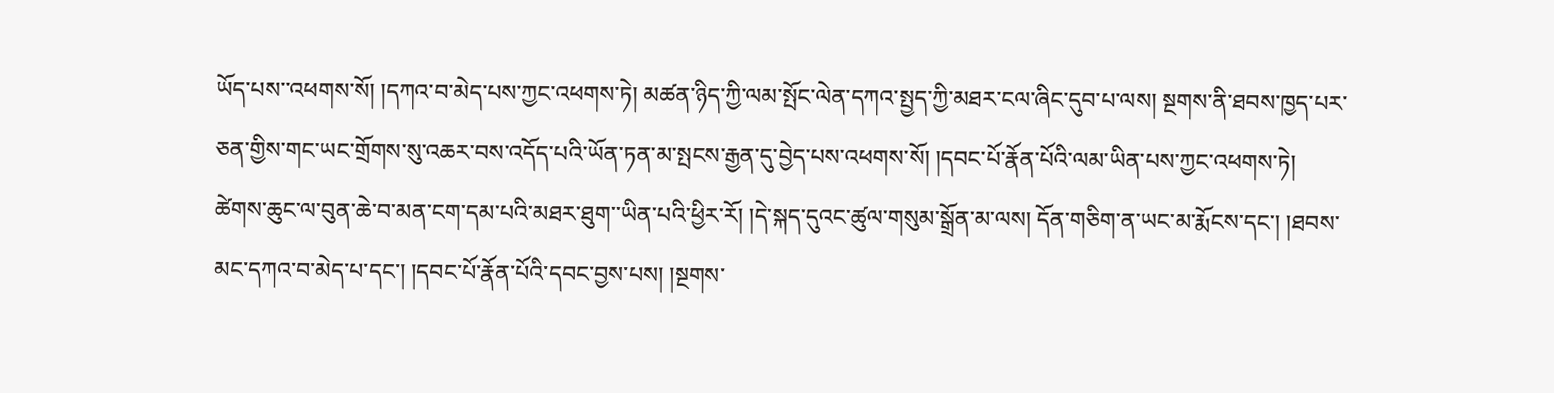ཡོད་པས་་འཕགས་སོ། །དཀའ་བ་མེད་པས་ཀྱང་འཕགས་ཏེ། མཚན་ཉིད་ཀྱི་ལམ་སྤོང་ལེན་དཀའ་སྤྱད་ཀྱི་མཐར་ངལ་ཞིང་དུབ་པ་ལས། སྔགས་ནི་ཐབས་ཁྱད་པར་ཅན་གྱིས་གང་ཡང་གྲོགས་སུ་འཆར་བས་འདོད་པའི་ཡོན་ཏན་མ་སྤངས་རྒྱན་དུ་བྱེད་པས་འཕགས་སོ། །དབང་པོ་རྣོན་པོའི་ལམ་ཡིན་པས་ཀྱང་འཕགས་ཏེ། ཚེགས་ཆུང་ལ་བུན་ཆེ་བ་མན་ངག་དམ་པའི་མཐར་ཐུག་་ཡིན་པའི་ཕྱིར་རོ། །དེ་སྐད་དུའང་ཚུལ་གསུམ་སྒྲོན་མ་ལས། དོན་གཅིག་ན་ཡང་མ་རྨོངས་དང་། །ཐབས་མང་དཀའ་བ་མེད་པ་དང་། །དབང་པོ་རྣོན་པོའི་དབང་བྱས་པས། །སྔགས་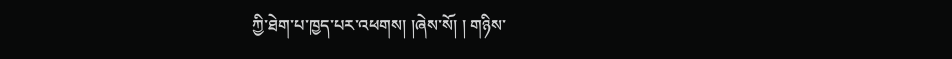ཀྱི་ཐེག་པ་ཁྱད་པར་འཕགས། །ཞེས་སོ། ། གཉིས་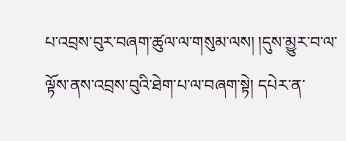པ་འབྲས་བུར་བཞག་ཚུལ་ལ་གསུམ་ལས། །དུས་མྱུར་བ་ལ་ལྟོས་ནས་འབྲས་བུའི་ཐེག་པ་ལ་བཞག་སྟེ། དཔེར་ན་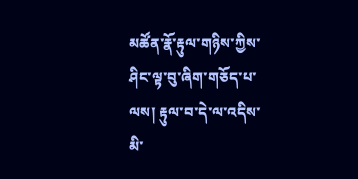མཚོན་རྣོ་རྟུལ་གཉིས་ཀྱིས་ཤིང་ལྟ་བུ་ཞིག་གཅོད་པ་ལས། རྟུལ་བ་དེ་ལ་འདིས་མི་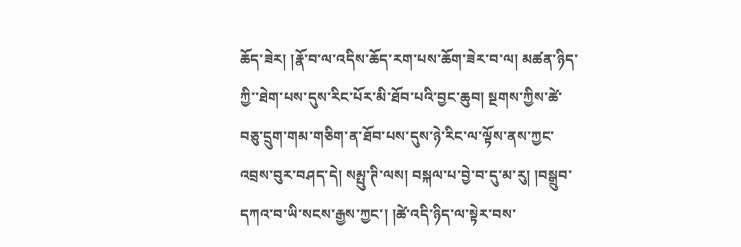ཆོད་ཟེར། །རྣོ་བ་ལ་འདིས་ཆོད་རག་པས་ཆོག་ཟེར་བ་ལ། མཚན་ཉིད་ཀྱི་་ཐེག་པས་དུས་རིང་པོར་མི་ཐོབ་པའི་བྱང་ཆུབ། སྔགས་ཀྱིས་ཚེ་བཅུ་དྲུག་གམ་གཅིག་ན་ཐོབ་པས་དུས་ཉེ་རིང་ལ་ལྟོས་ནས་ཀྱང་འབྲས་བུར་བཤད་དེ། སམྤུ་ཊི་ལས། བསྐལ་པ་བྱེ་བ་དུ་མ་རུ། །བསྒྲུབ་དཀའ་བ་ཡི་སངས་རྒྱས་ཀྱང་། །ཚེ་འདི་ཉིད་ལ་སྟེར་བས་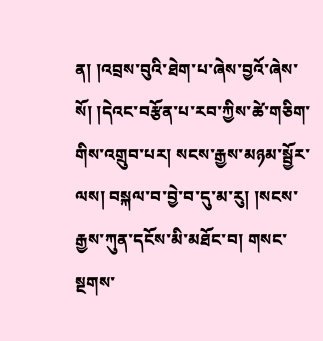ན། །འབྲས་བུའི་ཐེག་པ་ཞེས་བྱའོ་ཞེས་སོ། །དེའང་བརྩོན་པ་རབ་ཀྱིས་ཚེ་གཅིག་གིས་འགྲུབ་པར། སངས་རྒྱས་མཉམ་སྦྱོར་ལས། བསྐལ་བ་བྱེ་བ་དུ་མ་རུ། །སངས་རྒྱས་ཀུན་དངོས་མི་མཐོང་བ། གསང་སྔགས་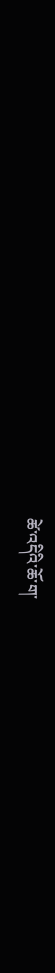ཚེ་འདིའི་ཆོ་ག་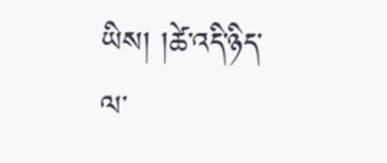ཡིས། །ཚེ་འདི་ཉིད་ལ་